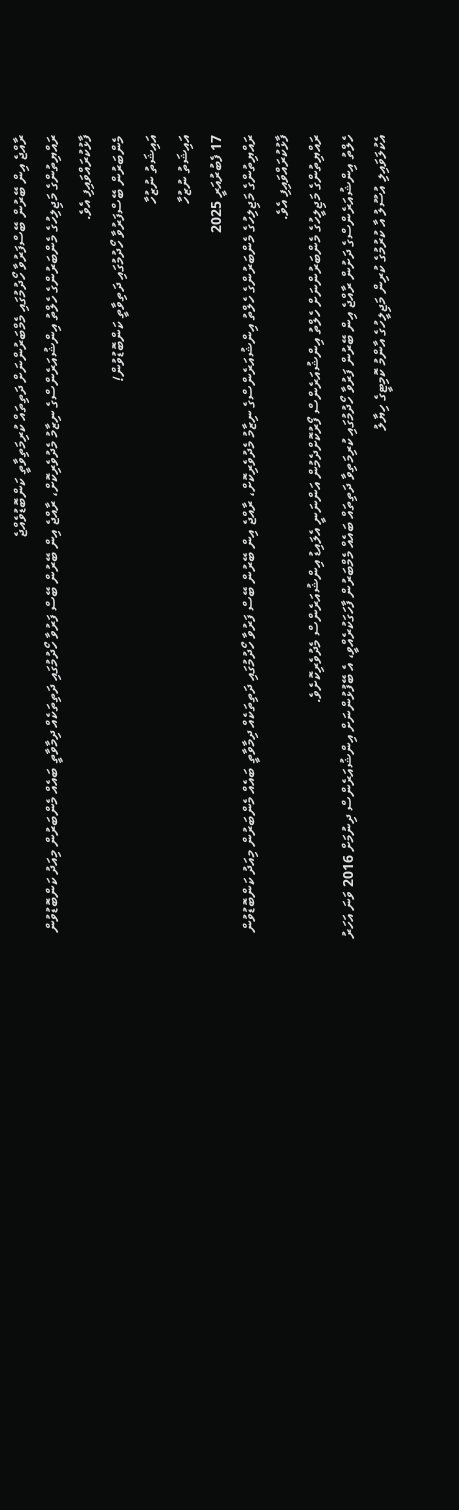ރާއްޖެ އިން ބޭރުން ބޭސްފަރުވާ ހޯދުމުގައި މެމްބަރުންނަށް ދަތިތައް ކުރިމަތިވާތީ ކަންބޮޑުވެއްޖެ
ރައްޔިތުންގެ މަޖިލިހުގެ މެންބަރުންގެ ހެލްތު އިންޝުއަރެންސްގެ ނިޒާމު މެދުވެރިކޮށް، ރާއްޖެ އިން ބޭރުން ބޭސް ފަރުވާ ހޯދުމުގައި ދަތިތަކެއް ދިމާވާތީ ބައެއް މެންބަރުން މިއަދު ކަންބޮޑުވުން ފާޅުކުރައްވައިފި އެވެ.
މެންބަރުން ބޭސްފަރުވާ ހޯދުމުގައި ދަތިވާތީ ކަންބޮޑުވުން!
އައިޝަތު ނުޒުހާ
އައިޝަތު ނުޒުހާ
17 ފެބުރުއަރީ 2025
ރައްޔިތުންގެ މަޖިލިހުގެ މެންބަރުންގެ ހެލްތު އިންޝުއަރެންސްގެ ނިޒާމު މެދުވެރިކޮށް، ރާއްޖެ އިން ބޭރުން ބޭސް ފަރުވާ ހޯދުމުގައި ދަތިތަކެއް ދިމާވާތީ ބައެއް މެންބަރުން މިއަދު ކަންބޮޑުވުން ފާޅުކުރައްވައިފި އެވެ.
ރައްޔިތުންގެ މަޖިލީހުގެ މެންބަރުންނަށް ހެލްތު އިންޝުއަރެންސް ފޯރުކޮށްދެމުން އަންނަނީ އެލައިޑު އިންޝުއަރެންސް މެދުވެރިކޮށެވެ.
ހެލްތު އިންޝުއަރެންސްގެ ދަށުން ރާއްޖެ އިން ބޭރުން ފަރުވާ ހޯދުމުގައި ކުރިމަތިވާ ދަތިތައް ބައެއް މެމްބަރުން ފާހަގަކުރެއްވީ، އެ ބޭފުޅުންނަށް އިންޝުއަރެންސް ދިނުމަށް 2016 ވަނަ އަހަރު އެކުލަވައިލި އުސޫލު އާ ކުރުމުގެ ކުރިން މަޖިލީހުގެ އާންމު ކޮމިޓީގެ ހިޔާލު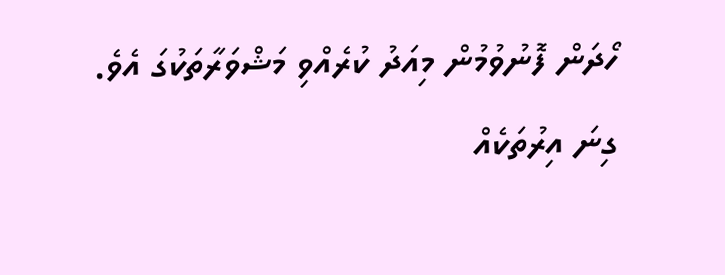ހޯދަން ފޮނުވުމުން މިއަދު ކުރެއްވި މަޝްވަރާތަކުގަ އެވެ.
ގިނަ އިރުތަކެއް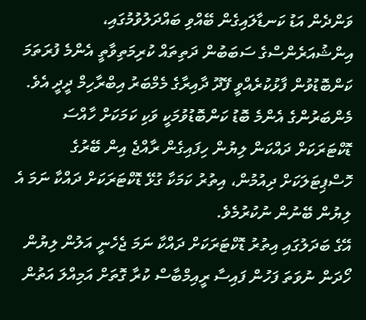ވަންދެން އަޑު ކަނޑާލައިގެން ބޭއްވި ބައްދަލުވުމުގައި، އިންޝުއަރެންސްގެ ސަބަބުން ދަތިތައް ކުރިމަތިވާތީ އެންމެ ފުރަތަމަ ކަންބޮޑުވުން ފާޅުކުރެއްވީ ފޭދޫ ދާއިރާގެ މެމްބަރު އިބްރާހިމް ދީދީ އެވެ.
މެންބަރުންގެ އެންމެ ބޮޑު ކަންބޮޑުވުމަކީ ވަކި ކަމަކަށް ހާއްސަ ޑޮކްޓަރަކަށް ދައްކަން ލިޔުން ހިފައިގެން ރާއްޖެ އިން ބޭރުގެ ހޮސްޕިޓަލަކަށް ދިއުމުން، އިތުރު ކަމަކާ ގުޅޭ ޑޮކްޓަރަކަށް ދައްކާ ނަމަ އެ ލިޔުން ބޭނުން ނުކުރުމެވެ.
އޭގެ ބަދަލުގައި އިތުރު ޑޮކްޓަރަކަށް ދައްކާ ނަމަ ޖެހެނީ އަލުން ލިޔުން ހޯދަން ނުވަތަ ފަހުން ފައިސާ ރީއިމްބާސް ކުރާ ގޮތަށް އަމިއްލަ އަތުން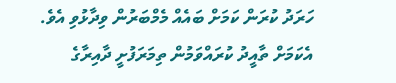ހަރަދު ކުރަން ކަމަށް ބައެއް މެމްބަރުން ވިދާޅުވި އެވެ.
އެކަމަށް ތާއީދު ކުރައްވަމުން ތިމަރަފުށީ ދާއިރާގެ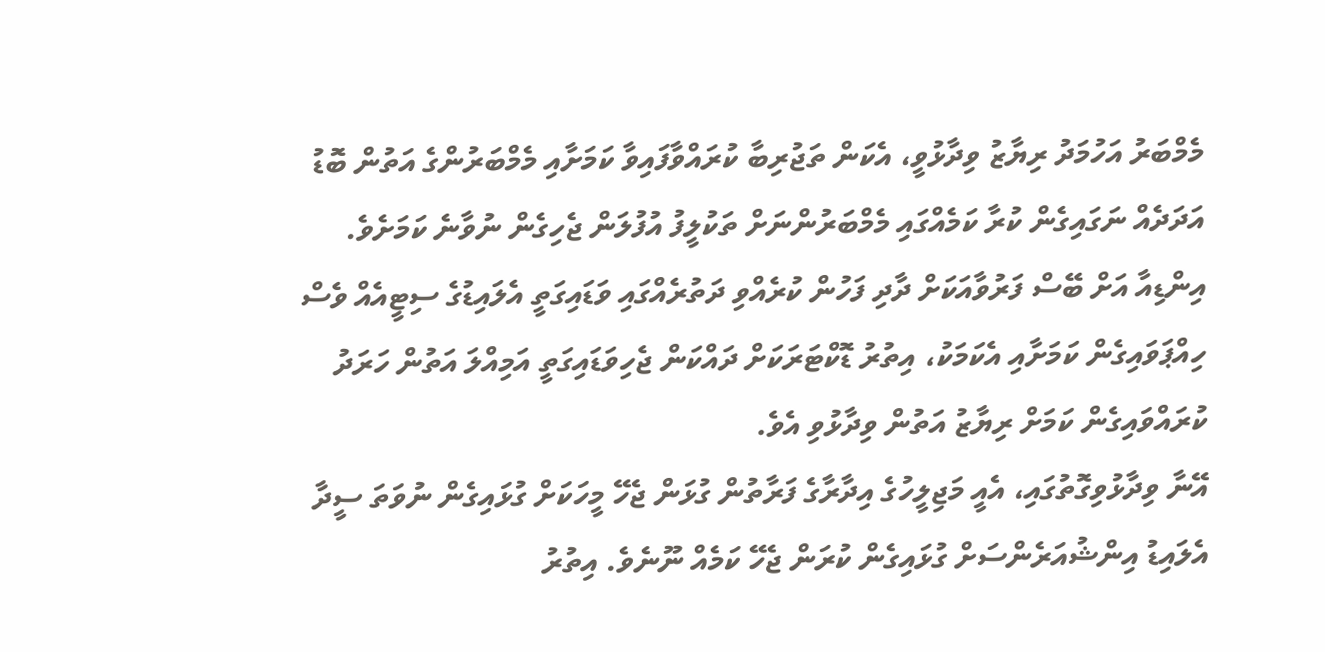މެމްބަރު އަހުމަދު ރިޔާޒު ވިދާޅުވީ، އެކަން ތަޖުރިބާ ކުރައްވާފައިވާ ކަމަށާއި މެމްބަރުންގެ އަތުން ބޮޑު އަދަދެއް ނަގައިގެން ކުރާ ކަމެއްގައި މެމްބަރުންނަށް ތަކުލީފު އުފުލަން ޖެހިގެން ނުވާނެ ކަމަށެވެ.
އިންޑިއާ އަށް ބޭސް ފަރުވާއަކަށް ދާދި ފަހުން ކުރެއްވި ދަތުރެއްގައި ވަޑައިގަތީ އެލައިޑުގެ ސިޓީއެއް ވެސް ހިއްޕަވައިގެން ކަމަށާއި އެކަމަކު، އިތުރު ޑޮކްޓަރަކަށް ދައްކަން ޖެހިވަޑައިގަތީ އަމިއްލަ އަތުން ހަރަދު ކުރައްވައިގެން ކަމަށް ރިޔާޒު އަތުން ވިދާޅުވި އެވެ.
އޭނާ ވިދާޅުވިގޮތުގައި، އެއީ މަޖިލީހުގެ އިދާރާގެ ފަރާތުން ގުޅަން ޖެހޭ މީހަކަށް ގުޅައިގެން ނުވަތަ ސީދާ އެލައިޑު އިންޝުއަރެންސަށް ގުޅައިގެން ކުރަން ޖެހޭ ކަމެއް ނޫނެވެ. އިތުރު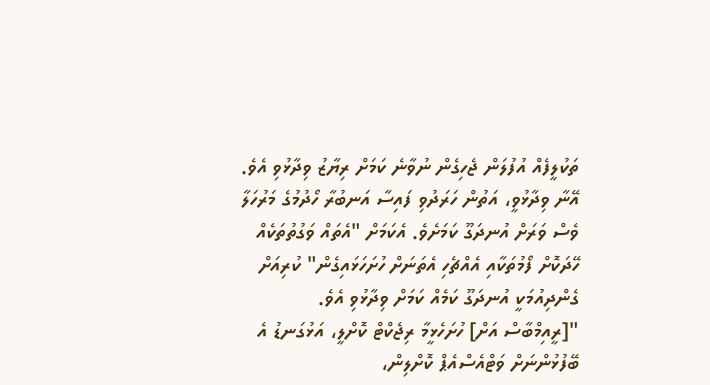ތަކުލީފެއް އުފުލަން ޖެހިގެން ނުވާނެ ކަމަށް ރިޔާޒު ވިދާޅުވި އެވެ.
އޭނާ ވިދާޅުވީ، އަތުން ހަރަދުވި ފައިސާ އަނބުރާ ހޯދުމުގެ މަރުހަލާ ވެސް ވަރަށް އުނދަގޫ ކަމަށެވެ. އެކަމަށް "އެތައް ވަގުތުތަކެއް ހޭދަކޮށް ފޯމުތަކާއި އެއްޗެހި އެތަނަށް ހުށަހަޅައިގެން" ކުރިއަށް ގެންދިއުމަކީ އުނދަގޫ ކަމެއް ކަމަށް ވިދާޅުވި އެވެ.
"[ރީއިމްބާސް އަށް] ހުށަހެޅީމާ ރިޖެކްޓް ކޮށްލީ، އަޅުގަނޑު އެ ބޭފުޅުންނަށް ވަޓްއެސްއެޕް ކޮށްލިން،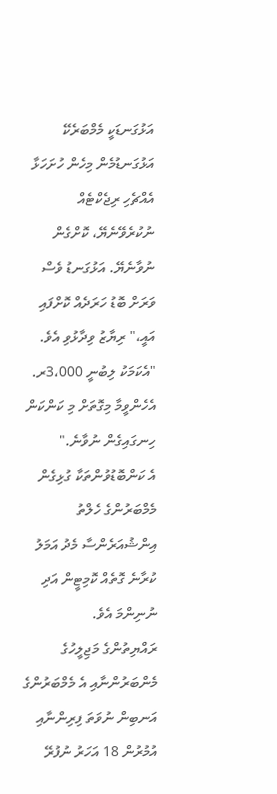އަޅުގަނޑަކީ މެމްބަރެކޭ އަޅުގަނޑުމެން މިހެން ހުށަހަޅާ އެއްޗެހި ރިޖެކްޓެއް ނުކުރެވޭނެޔޭ، ކޮށްގެން ނުވާނެޔޭ. އަޅުގަނޑު ވެސް ވަރަށް ބޮޑު ހަރަދެއް ކޮށްފައި އައީ،" ރިޔާޒު ވިދާޅުވި އެވެ.
"އެކަމަކު ލިބުނީ 3،000ރ. އެހެންވީމާ މިގޮތަށް މި ކަންކަން ހިނގައިގެން ނުވާނެ."
އެ ކަންބޮޑުވުންތަކާ ގުޅިގެން މެމްބަރުންގެ ހެލްތު އިންޝުއަރެންސާ މެދު އަމަލު ކުރާނެ ގޮތެއް ކޮމިޓީން އަދި ނުނިންމަ އެވެ.
ރައްޔިތުންގެ މަޖިލީހުގެ މެންބަރުންނާއި އެ މެމްބަރުންގެ އަނބިން ނުވަތަ ފިރިންނާއި އުމުރުން 18 އަހަރު ނުފުރޭ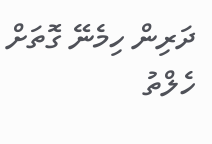ދަރިން ހިމެނޭ ގޮތަށް ހެލްތު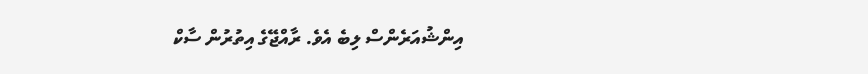އިންޝުއަރެންސް ލިބެ އެވެ. ރާއްޖޭގެ އިތުރުން ސާކް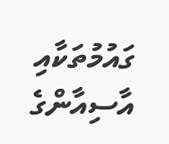ގައުމުތަކާއި އާސިއާންގެ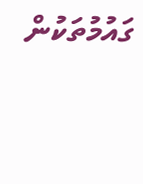ގައުމުތަކުން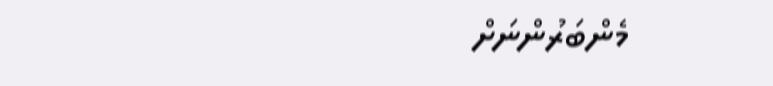މެންބަރުންނަށް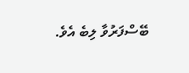ބޭސްފަރުވާ ލިބެ އެވެ.